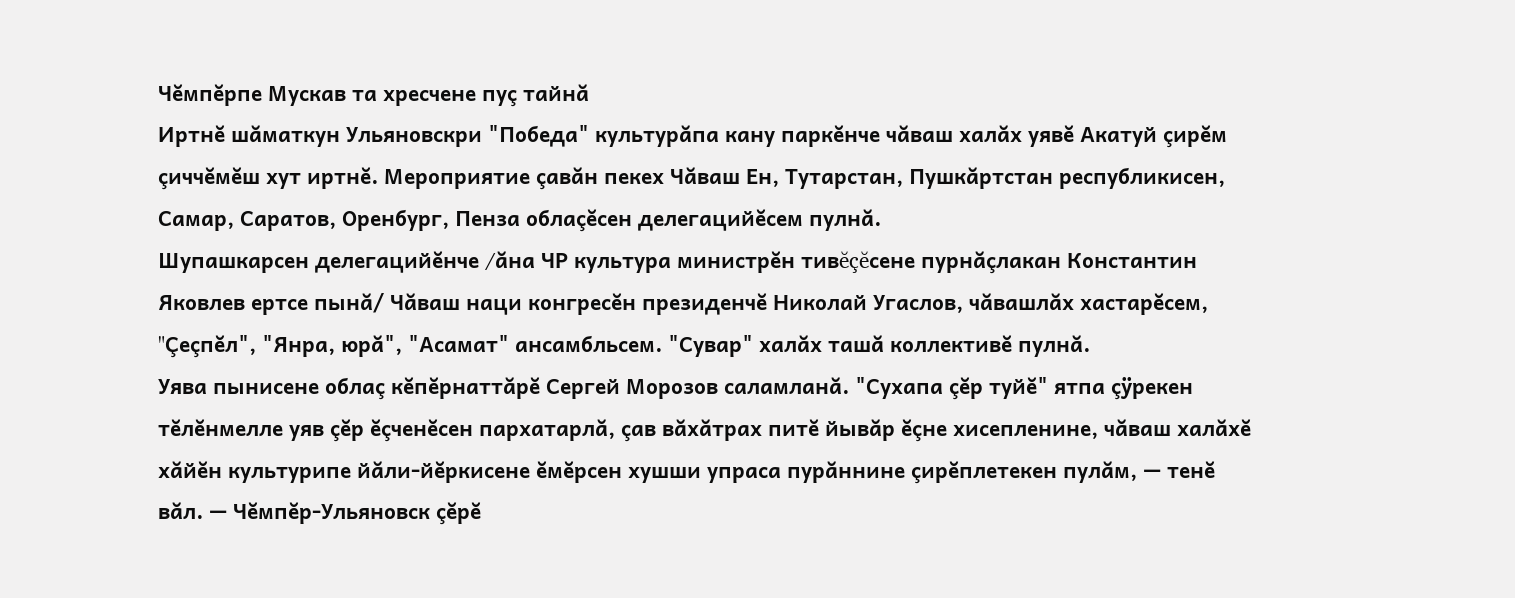Чĕмпĕрпе Мускав та хресчене пуç тайнă
Иртнĕ шăматкун Ульяновскри "Победа" культурăпа кану паркĕнче чăваш халăх уявĕ Акатуй çирĕм çиччĕмĕш хут иртнĕ. Мероприятие çавăн пекех Чăваш Ен, Тутарстан, Пушкăртстан республикисен, Самар, Саратов, Оренбург, Пенза облаçĕсен делегацийĕсем пулнă.
Шупашкарсен делегацийĕнче /ăна ЧР культура министрĕн тивĕçĕсене пурнăçлакан Константин Яковлев ертсе пынă/ Чăваш наци конгресĕн президенчĕ Николай Угаслов, чăвашлăх хастарĕсем, "Çеçпĕл", "Янра, юрă", "Асамат" ансамбльсем. "Сувар" халăх ташă коллективĕ пулнă.
Уява пынисене облаç кĕпĕрнаттăрĕ Сергей Морозов саламланă. "Сухапа çĕр туйĕ" ятпа çÿрекен тĕлĕнмелле уяв çĕр ĕçченĕсен пархатарлă, çав вăхăтрах питĕ йывăр ĕçне хисепленине, чăваш халăхĕ хăйĕн культурипе йăли-йĕркисене ĕмĕрсен хушши упраса пурăннине çирĕплетекен пулăм, — тенĕ вăл. — Чĕмпĕр-Ульяновск çĕрĕ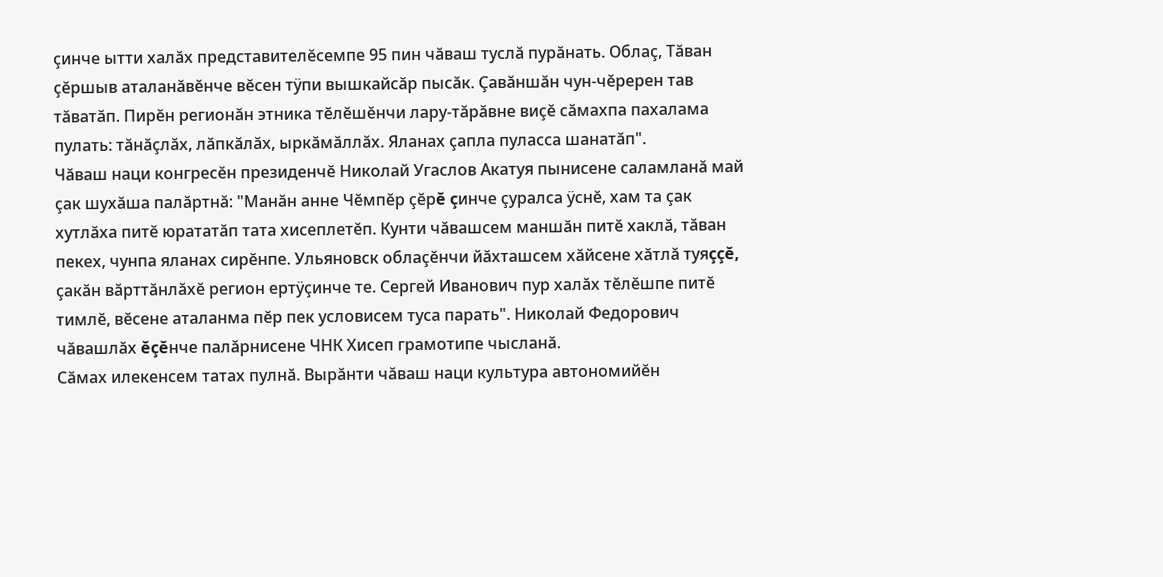çинче ытти халăх представителĕсемпе 95 пин чăваш туслă пурăнать. Облаç, Тăван çĕршыв аталанăвĕнче вĕсен тÿпи вышкайсăр пысăк. Çавăншăн чун-чĕререн тав тăватăп. Пирĕн регионăн этника тĕлĕшĕнчи лару-тăрăвне виçĕ сăмахпа пахалама пулать: тăнăçлăх, лăпкăлăх, ыркăмăллăх. Яланах çапла пуласса шанатăп".
Чăваш наци конгресĕн президенчĕ Николай Угаслов Акатуя пынисене саламланă май çак шухăша палăртнă: "Манăн анне Чĕмпĕр çĕрĕ çинче çуралса ÿснĕ, хам та çак хутлăха питĕ юрататăп тата хисеплетĕп. Кунти чăвашсем маншăн питĕ хаклă, тăван пекех, чунпа яланах сирĕнпе. Ульяновск облаçĕнчи йăхташсем хăйсене хăтлă туяççĕ, çакăн вăрттăнлăхĕ регион ертÿçинче те. Сергей Иванович пур халăх тĕлĕшпе питĕ тимлĕ, вĕсене аталанма пĕр пек условисем туса парать". Николай Федорович чăвашлăх ĕçĕнче палăрнисене ЧНК Хисеп грамотипе чысланă.
Сăмах илекенсем татах пулнă. Вырăнти чăваш наци культура автономийĕн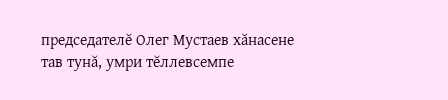председателĕ Олег Мустаев хăнасене тав тунă, умри тĕллевсемпе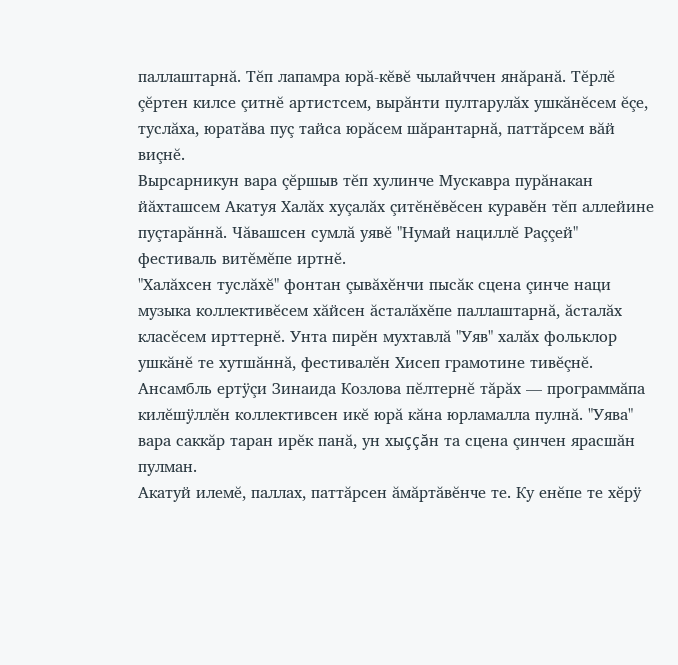паллаштарнă. Тĕп лапамра юрă-кĕвĕ чылайччен янăранă. Тĕрлĕ çĕртен килсе çитнĕ артистсем, вырăнти пултарулăх ушкăнĕсем ĕçе, туслăха, юратăва пуç тайса юрăсем шăрантарнă, паттăрсем вăй виçнĕ.
Вырсарникун вара çĕршыв тĕп хулинче Мускавра пурăнакан йăхташсем Акатуя Халăх хуçалăх çитĕнĕвĕсен куравĕн тĕп аллейине пуçтарăннă. Чăвашсен сумлă уявĕ "Нумай нациллĕ Раççей" фестиваль витĕмĕпе иртнĕ.
"Халăхсен туслăхĕ" фонтан çывăхĕнчи пысăк сцена çинче наци музыка коллективĕсем хăйсен ăсталăхĕпе паллаштарнă, ăсталăх класĕсем ирттернĕ. Унта пирĕн мухтавлă "Уяв" халăх фольклор ушкăнĕ те хутшăннă, фестивалĕн Хисеп грамотине тивĕçнĕ. Ансамбль ертÿçи Зинаида Козлова пĕлтернĕ тăрăх — программăпа килĕшÿллĕн коллективсен икĕ юрă кăна юрламалла пулнă. "Уява" вара саккăр таран ирĕк панă, ун хыççăн та сцена çинчен ярасшăн пулман.
Акатуй илемĕ, паллах, паттăрсен ăмăртăвĕнче те. Ку енĕпе те хĕрÿ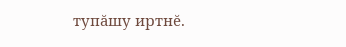тупăшу иртнĕ.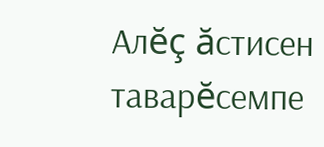Алĕç ăстисен таварĕсемпе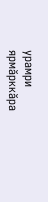урамри ярмăрккăра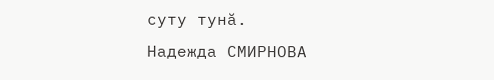суту тунă.
Надежда СМИРНОВА